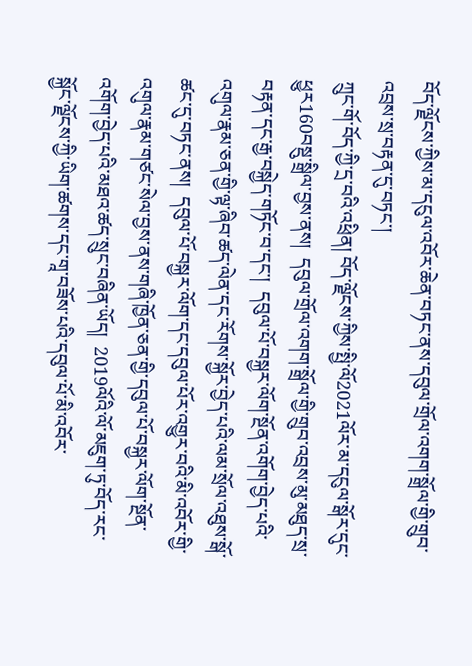བོད་ལྗོངས་ཀྱིས་མ་དངུལ་འབོར་ཆེན་བཏང་ནས་དབུལ་གྲོལ་འགག་སྒྲོལ་གྱི་གྲུབ་འབྲས་སྲ་བརྟན་དུ་བཏང་།
ཀྲུང་གོ་བོད་ཀྱི་དྲ་བའི་འཕྲིན། བོད་ལྗོངས་ཀྱིས་སྤྱི་ལོ2021ལོར་མ་དངུལ་སྒོར་དུང་ཕྱུར160བསྡུ་སྒྲིལ་བྱས་ནས།  དབུལ་གྲོལ་འགག་སྒྲོལ་གྱི་གྲུབ་འབྲས་མུ་མཐུད་སྲ་བརྟན་དང་རྒྱ་བསྐྱེད་གཏོང་བ་དང་།  དབུལ་པོ་བསྐྱར་ལོག་སྔོན་འགོག་བྱེད་པའི་འགུལ་རྣམ་ཅན་གྱི་ལྟ་ཞིབ་ཚད་ལེན་དང་རོགས་སྐྱོར་བྱེད་པའི་ལམ་སྲོལ་འཐུས་སྒོ་ཚང་དུ་བཏང་ནས།  དབུལ་པོ་བསྐྱར་ལོག་དང་དབུལ་པོར་འགྱུར་བའི་མི་འབོར་གྱི་འགུལ་རྣམ་གཙང་སེལ་བྱས་ནས་གཞི་ཁྱོན་ཅན་གྱི་དབུལ་པོ་བསྐྱར་ལོག་སྔོན་འགོག་བྱེད་པའི་མཐའ་ཚད་སྲུང་བཞིན་ཡོད།  2019ལོའི་ལོ་མཇུག་ཏུ་བོད་རང་སྐྱོང་ལྗོངས་ཀྱི་ཡིག་ཚགས་དང་གཱ་བཟོས་པའི་དབུལ་པོ་མི་འབོར་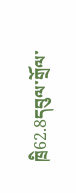ཁྲི62.8དབུལ་གྲོལ་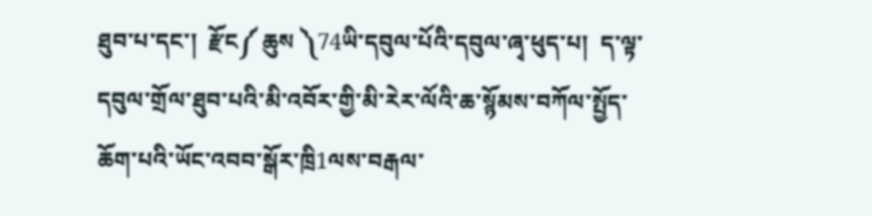ཐུབ་པ་དང་།  རྫོང༼ ཆུས ༽74ཡི་དབུལ་པོའི་དབུལ་ཞྭ་ཕུད་པ།  ད་ལྟ་དབུལ་གྲོལ་ཐུབ་པའི་མི་འབོར་གྱི་མི་རེར་ལོའི་ཆ་སྙོམས་བཀོལ་སྤྱོད་ཆོག་པའི་ཡོང་འབབ་སྒོར་ཁྲི1ལས་བརྒལ་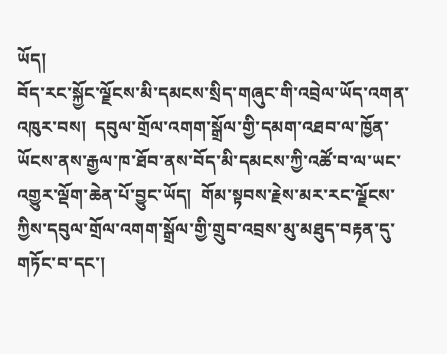ཡོད།
བོད་རང་སྐྱོང་ལྗོངས་མི་དམངས་སྲིད་གཞུང་གི་འབྲེལ་ཡོད་འགན་འཁུར་བས།  དབུལ་གྲོལ་འགག་སྒྲོལ་གྱི་དམག་འཐབ་ལ་ཁྱོན་ཡོངས་ནས་རྒྱལ་ཁ་ཐོབ་ནས་བོད་མི་དམངས་ཀྱི་འཚོ་བ་ལ་ཡང་འགྱུར་ལྡོག་ཆེན་པོ་བྱུང་ཡོད།  གོམ་སྟབས་རྗེས་མར་རང་ལྗོངས་ཀྱིས་དབུལ་གྲོལ་འགག་སྒྲོལ་གྱི་གྲུབ་འབྲས་མུ་མཐུད་བརྟན་དུ་གཏོང་བ་དང་།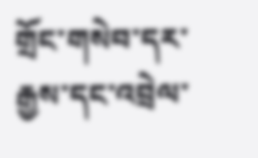གྲོང་གསེབ་དར་རྒྱས་དང་འབྲེལ་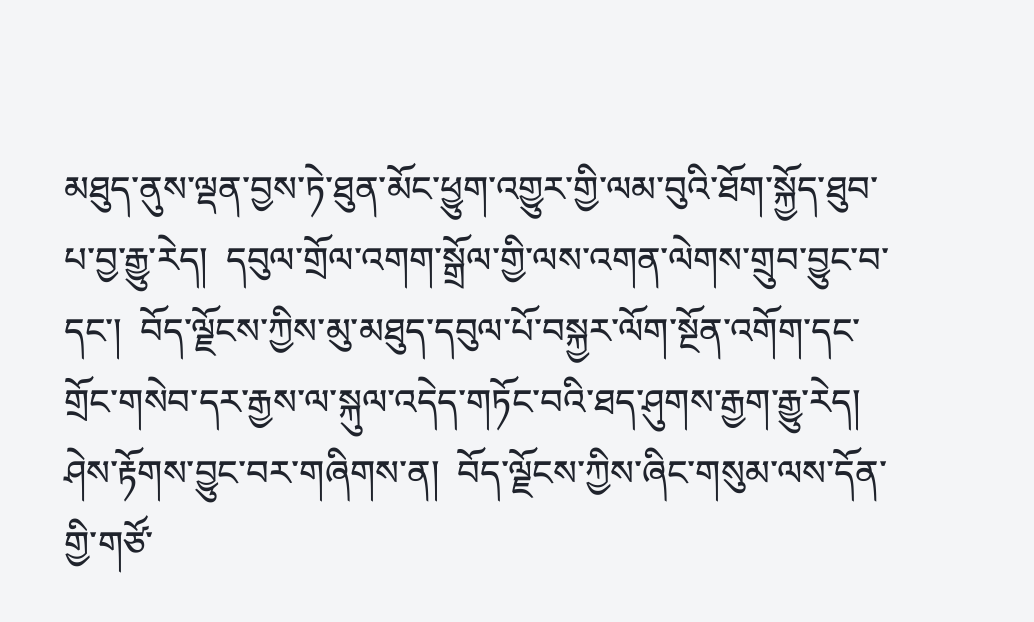མཐུད་ནུས་ལྡན་བྱས་ཏེ་ཐུན་མོང་ཕྱུག་འགྱུར་གྱི་ལམ་བུའི་ཐོག་སྐྱོད་ཐུབ་པ་བྱ་རྒྱུ་རེད།  དབུལ་གྲོལ་འགག་སྒྲོལ་གྱི་ལས་འགན་ལེགས་གྲུབ་བྱུང་བ་དང་།  བོད་ལྗོངས་ཀྱིས་མུ་མཐུད་དབུལ་པོ་བསྐྱར་ལོག་སྔོན་འགོག་དང་གྲོང་གསེབ་དར་རྒྱས་ལ་སྐུལ་འདེད་གཏོང་བའི་ཐད་ཤུགས་རྒྱག་རྒྱུ་རེད།
ཤེས་རྟོགས་བྱུང་བར་གཞིགས་ན།  བོད་ལྗོངས་ཀྱིས་ཞིང་གསུམ་ལས་དོན་གྱི་གཙོ་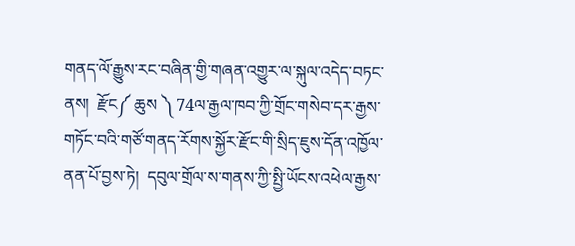གནད་ལོ་རྒྱུས་རང་བཞིན་གྱི་གཞན་འགྱུར་ལ་སྐུལ་འདེད་བཏང་ནས།  རྫོང༼ ཆུས ༽ 74ལ་རྒྱལ་ཁབ་ཀྱི་གྲོང་གསེབ་དར་རྒྱས་གཏོང་བའི་གཙོ་གནད་རོགས་སྐྱོར་རྫོང་གི་སྲིད་ཇུས་དོན་འཁྱོལ་ནན་པོ་བྱས་ཏེ།  དབུལ་གྲོལ་ས་གནས་ཀྱི་སྤྱི་ཡོངས་འཕེལ་རྒྱས་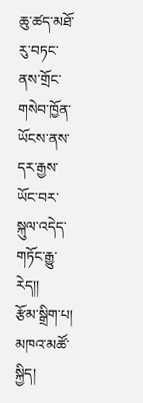ཆུ་ཚད་མཐོ་རུ་བཏང་ནས་གྲོང་གསེབ་ཁྱོན་ཡོངས་ནས་དར་རྒྱས་ཡོང་བར་སྐུལ་འདེད་གཏོང་རྒྱུ་རེད།།
རྩོམ་སྒྲིག་པ། མཁའ་མཚོ་སྐྱིད།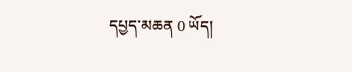དཔྱད་མཆན 0 ཡོད།